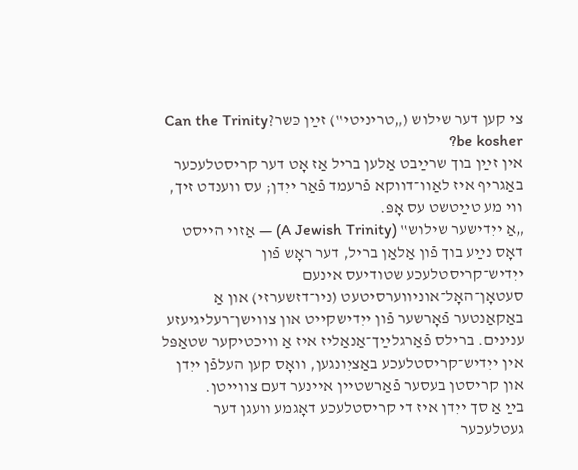צי קען דער שילוש („טריניטי‟) זײַן כּשר?Can the Trinity be kosher?
אין זײַן בוך שרײַבט אַלען בריל אַז אָט דער קריסטלעכער באַגריף איז לאַוו־דווקא פֿרעמד פֿאַר ייִדן; עס ווענדט זיך, ווי מע טײַטשט עס אָפּ.
„אַ ייִדישער שילוש‟ (A Jewish Trinity) — אַזוי הייסט דאָס נײַע בוך פֿון אַלאַן בריל, דער ראָש פֿון ייִדיש־קריסטלעכע שטודיעס אינעם סעטאָן־האָל־אוניווערסיטעט (ניו־דזשערזי) און אַ באַקאַנטער פֿאָרשער פֿון ייִדישקייט און צווישן־רעליגיעזע ענינים. ברילס פֿאַרגלײַך־אַנאַליז איז אַ וויכטיקער שטאַפּל אין ייִדיש־קריסטלעכע באַציִונגען, וואָס קען העלפֿן ייִדן און קריסטן בעסער פֿאַרשטיין איינער דעם צווייטן.
בײַ אַ סך ייִדן איז די קריסטלעכע דאָגמע וועגן דער געטלעכער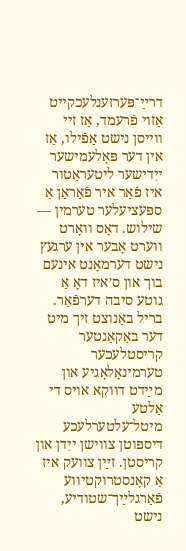דרײַ־פּערזענלעכקייט אַזוי פֿרעמד, אַז זיי ווייסן נישט אַפֿילו, אַז אין דער פּאָלעמישער ייִדישער ליטעראַטור איז פֿאַר איר פֿאַראַן אַ ספּעציעלער טערמין — שילוש. דאָס וואָרט ווערט אָבער אין ערגעץ נישט דערמאָנט אינעם בוך און ס׳איז דאָ אַ גוטע סיבה דערפֿאַר. בריל באַנוצט זיך מיט דער באַקאַנטער קריסטלעכער טערמינאָלאָגיע און מײַדט דווקא אויס די אַלטע מיטל־עלטערלעכע דיספּוטן צווישן ייִדן און קריסטן. זײַן צוועק איז אַ קאָנסטרוקטיווע פֿאַרגלײַך־שטודיע, נישט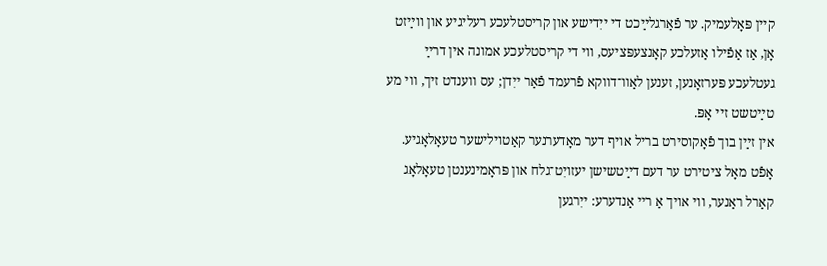קיין פּאָלעמיק. ער פֿאַרגלײַכט די ייִדישע און קריסטלעכע רעליגיע און ווײַזט אָן, אַז אַפֿילו אַזעלכע קאָנצעפּציעס, ווי די קריסטלעכע אמונה אין דרײַ געטלעכע פּערזאָנען, זענען לאַוו־דווקא פֿרעמד פֿאַר ייִדן; עס ווענדט זיך, ווי מע טײַטשט זיי אָפּ.
אין זײַן בוך פֿאָקוסירט בריל אויף דער מאָדערנער קאַטוילישער טעאָלאָגיע. אָפֿט מאָל ציטירט ער דעם דײַטשישן יעזויִט־גלח און פּראָמינענטן טעאָלאָג קאַרל ראַנער, ווי אויך אַ ריי אַנדערע: ייִרגען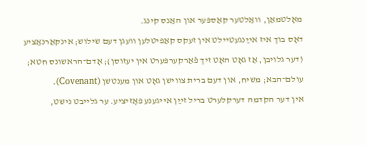מאָלטמאַן, וואַלטער קאַספּער און האַנס קינג.
דאָס בוך איז אײַנגעטיילט אין זעקס קאַפּיטלען וועגן דעם שילוש; אינקאַרנאַציע (דער גלויבן, אַז גאָט האָט זיך פֿאַרקערפּערט אין יעזוסן); אָדם־הראשונס חטא; עולם־הבא; משיח, און דעם ברית צווישן גאָט און מענטשן (Covenant).
אין דער הקדמה דערקלערט בריל זײַן אייגענע פּאָזיציע. ער גלייבט נישט,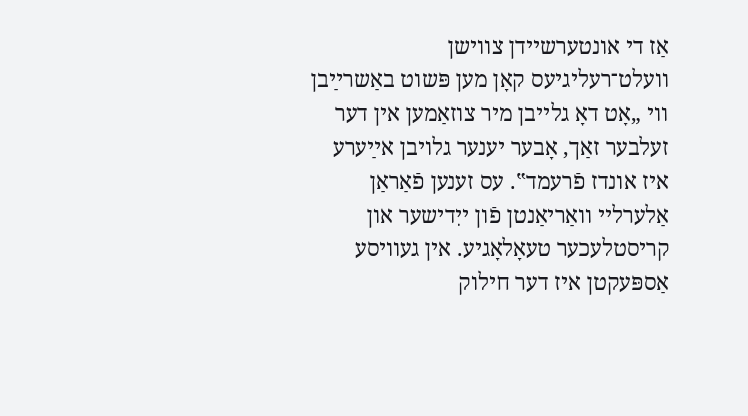אַז די אונטערשיידן צווישן וועלט־רעליגיעס קאָן מען פּשוט באַשרײַבן ווי „אָט דאָ גלייבן מיר צוזאַמען אין דער זעלבער זאַך, אָבער יענער גלויבן אײַערע איז אונדז פֿרעמד‟. עס זענען פֿאַראַן אַלערליי וואַריאַנטן פֿון ייִדישער און קריסטלעכער טעאָלאָגיע. אין געוויסע אַספּעקטן איז דער חילוק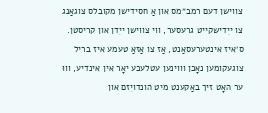צווישן דעם רמב״מס און אַ חסידישן מקובלס צוגאַנג צו ייִדישקייט גרעסער, ווי צווישן ייִדן און קריסטן.
ס׳איז אינטערעסאַנט, אַז צו אַזאַ טעמע איז בריל צוגעקומען נאָכן וווינען עטלעכע יאָר אין אינדיע, וווּ ער האָט זיך באַקענט מיט הונדויִזם און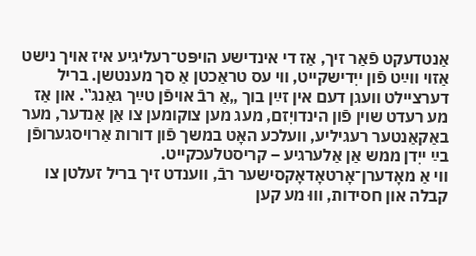אַנטדעקט פֿאַר זיך, אַז די אינדישע הויפּט־רעליגיע איז אויך נישט אַזוי ווײַט פֿון ייִדישקייט, ווי עס טראַכטן אַ סך מענטשן. בריל דערציילט וועגן דעם אין זײַן בוך „אַ רבֿ אויפֿן טײַך גאַנג‟. און אַז מע רעדט שוין פֿון הינדויִזם, מעג מען צוקומען צו אַן אַנדער, מער באַקאַנטער רעגיליע, וועלכע האָט במשך פֿון דורות אַרויסגערופֿן בײַ ייִדן ממש אַן אַלערגיע – קריסטלעכקייט.
ווי אַ מאָדערן־אָרטאָדאָקסישער רבֿ, ווענדט זיך בריל זעלטן צו קבלה און חסידות, וווּ מע קען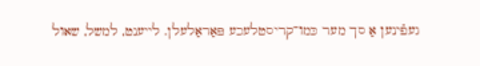געפֿינען אַ סך מער כּמו־קריסטלעכע פּאַראַלעלן. לייענט, למשל, שאול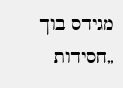מגידס בוך „חסידות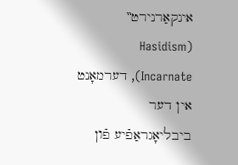אינקאַרנירט‟ (Hasidism Incarnate), דערמאָנט אין דער ביבליאָגראַפֿיע פֿון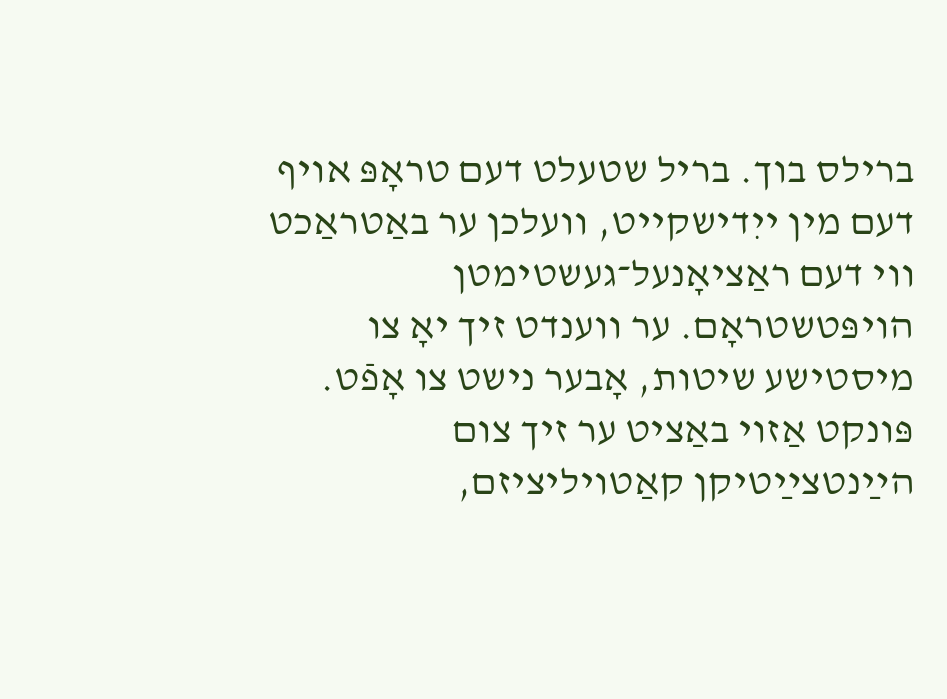ברילס בוך. בריל שטעלט דעם טראָפּ אויף דעם מין ייִדישקייט, וועלכן ער באַטראַכט ווי דעם ראַציאָנעל־געשטימטן הויפּטשטראָם. ער ווענדט זיך יאָ צו מיסטישע שיטות, אָבער נישט צו אָפֿט. פּונקט אַזוי באַציט ער זיך צום הײַנטצײַטיקן קאַטויליציזם,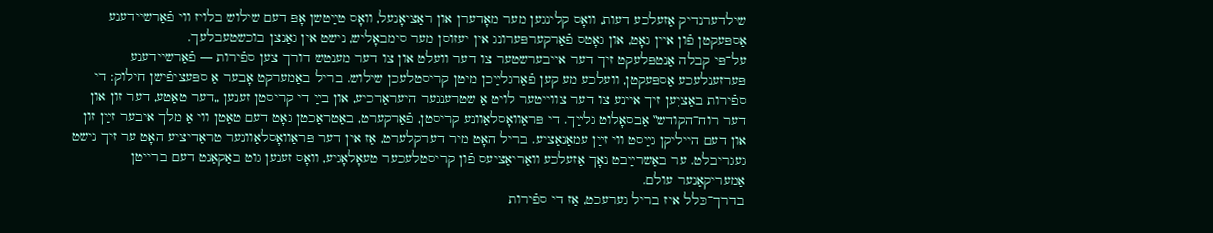שילדערנדיק אַזעלכע דעות, וואָס קלינגען מער מאָדערן און ראַציאָנעל, וואָס טײַטשן אָפּ דעם שילוש בלויז ווי פֿאַרשיידענע אַספּעקטן פֿון איין גאָט, און גאָטס פֿאַרקערפּערונג אין יעזוסן מער סימבאָליש, נישט אין גאַנצן בוכשטעבלעך.
על־פּי קבלה אַנטפּלעקט זיך דער אייבערשטער צו דער וועלט און צו דער מענטש דורך צען ספֿירות — פֿאַרשיידענע פּערזענלעכע אַספּעקטן, וועלכע מע קען פֿאַרגלײַכן מיטן קריסטלעכן שילוש. בריל באַמערקט אָבער אַ ספּעציפֿישן חילוק: די ספֿירות באַציִען זיך איינע צו דער צווייטער לויט אַ שטרענגער היעראַרכיע, און בײַ די קריסטן זענען „דער טאַטע, דער זון און דער רוח־הקודש‟ אַבסאָלוט גלײַך. די פּראַוואָסלאַוונע קריסטן, פֿאַרקערט, באַטראַכטן גאָט דעם טאַטן ווי אַ מלך איבער זײַן זון און דעם הייליקן גײַסט ווי זײַן עמאַנאַציע. בריל האָט מיר דערקלערט, אַז אין דער פּראַוואָסלאַוונער טראַדיציע האָט ער זיך נישט געגריבלט. ער באַשרײַבט נאָך אַזעלכע וואַריאַציעס פֿון קריסטלעכער טעאָלאָגיע, וואָס זענען גוט באַקאַנט דעם ברייטן אַמעריקאַנער עולם.
בדרך־כּלל איז בריל גערעכט, אַז די ספֿירות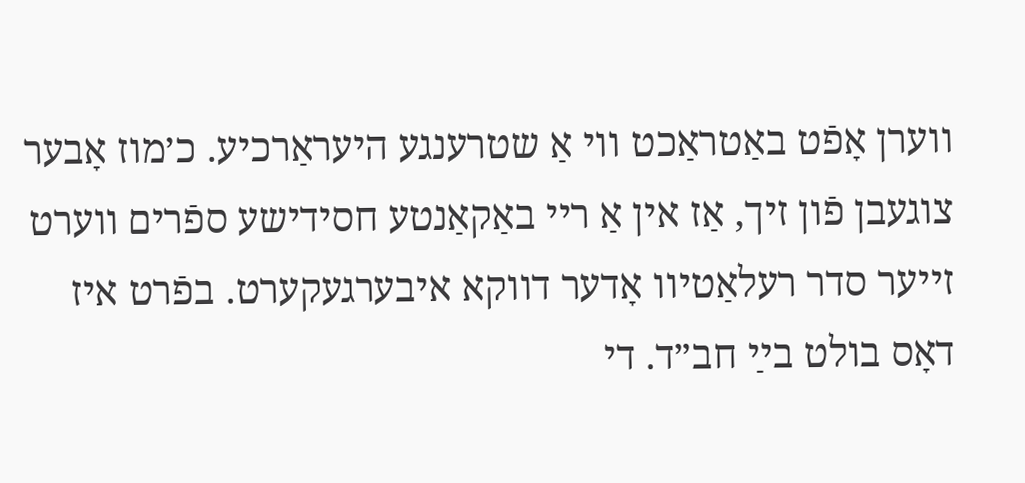ווערן אָפֿט באַטראַכט ווי אַ שטרענגע היעראַרכיע. כ׳מוז אָבער צוגעבן פֿון זיך, אַז אין אַ ריי באַקאַנטע חסידישע ספֿרים ווערט זייער סדר רעלאַטיוו אָדער דווקא איבערגעקערט. בפֿרט איז דאָס בולט בײַ חב״ד. די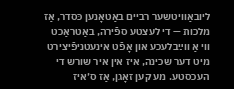ליובאַוויטשער רביים באַטאָנען כּסדר, אַז מלכות — די לעצטע ספֿירה, באַטראַכט ווי אַ ווײַבלעכע און אָפֿט אינעטניפֿיצירט מיט דער שכינה, איז אין איר שורש די העכסטע. מע קען זאָגן, אַז ס׳איז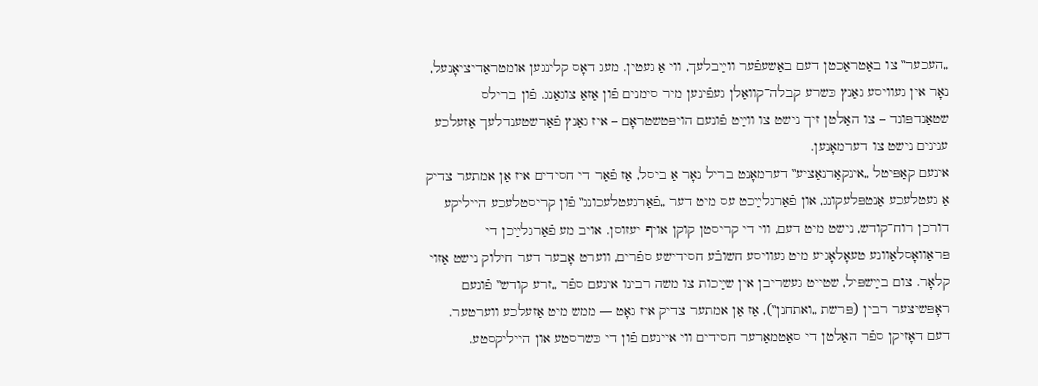„העכער‟ צו באַטראַכטן דעם באַשעפֿער ווײַבלעך, ווי אַ געטין. מעג דאָס קלינגען אומטראַדיציאָנעל, נאָר אין געוויסע גאַנץ כּשרע קבלה־קוואַלן געפֿינען מיר סימנים פֿון אַזאַ צוגאַנג. פֿון ברילס שטאַנדפּונד – צו האַלטן זיך נישט צו ווײַט פֿונעם הויפּטשטראָם – איז גאַנץ פֿאַרשטענדלעך אַזעלכע ענינים נישט צו דערמאָנען.
אינעם קאַפּיטל „אינקאַרנאַציע‟ דערמאָנט בריל נאָר אַ ביסל, אַז פֿאַר די חסידים איז אַן אמתער צדיק אַ געטלעכע אַנטפּלעקונג, און פֿאַרגלײַכט עס מיט דער „פֿאַרגעטלעכונג‟ פֿון קריסטלעכע הייליקע דורכן רוח־קודש, נישט מיט דעם, ווי די קריסטן קוקן אויף יעזוסן. אויב מע פֿאַרגלײַכן די פּראַוואָסלאַוונע טעאָלאָגיע מיט געוויסע חשובֿע חסידישע ספֿרים, ווערט אָבער דער חילוק נישט אַזוי קלאָר. צום בײַשפּיל, שטייט געשריבן אין שײַכות צו משה רבינו אינעם ספֿר „זרע קודש‟ פֿונעם ראָפּשיצער רבין (פּרשת „ואתחנן‟), אַז אַן אמתער צדיק איז גאָט — ממש מיט אַזעלכע ווערטער. דעם דאָזיקן ספֿר האַלטן די סאַטמאַרער חסידים ווי איינעם פֿון די כּשרסטע און הייליקסטע.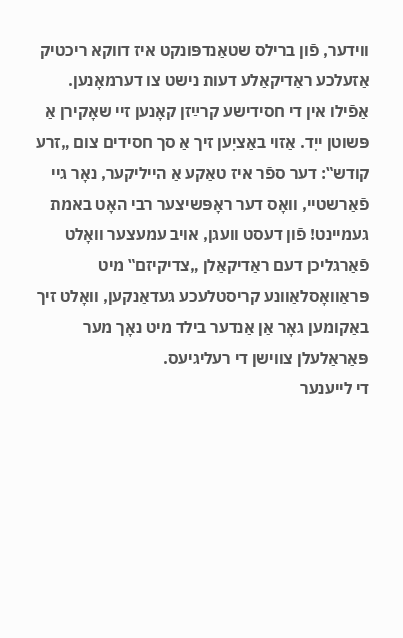ווידער, פֿון ברילס שטאַנדפּונקט איז דווקא ריכטיק אַזעלכע ראַדיקאַלע דעות נישט צו דערמאָנען. אַפֿילו אין די חסידישע קרײַזן קאָנען זיי שאָקירן אַ פּשוטן ייִד. אַזוי באַציִען זיך אַ סך חסידים צום „זרע קודש‟: דער ספֿר איז טאַקע אַ הייליקער, נאָר גיי פֿאַרשטיי, וואָס דער ראָפּשיצער רבי האָט באמת געמיינט! פֿון דעסט וועגן, אויב עמעצער וואָלט פֿאַרגליכן דעם ראַדיקאַלן „צדיקיזם‟ מיט פּראַוואָסלאַוונע קריסטלעכע געדאַנקען, וואָלט זיך באַקומען גאָר אַן אַנדער בילד מיט נאָך מער פּאַראַלעלן צווישן די רעליגיעס.
די לייענער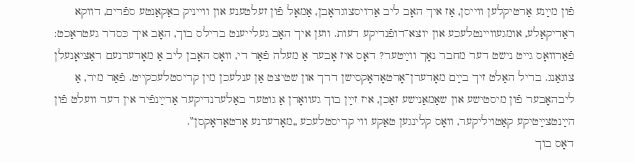פֿון מײַנע אַרטיקלען ווייסן, אַז איך האָב ליב אַרויסצוגראָבן, אַמאָל פֿון זעלטענע און ווייניק באַקאַנטע ספֿרים, דווקא ראַדיקאַלע, אומגעוויינטלעכע און יוצא־דופֿנדיקע דעות. ווען איך האָב געלייענט ברילס בוך, האָב איך כּסדר געטראַכט: פֿאַרוואָס גייט נישט דער מחבר נאָך ווײַטער? דאָס איז אָבער אַ מעלה פֿאַר די, וואָס האָבן ליב אַ מאָדערנעם ראַציאָנעלן צוגאַנג. בריל האַלט זיך בײַם מאָדערן־אָרטאָדאָקסישן דרך און שטיצט אַן ענלעכן מין קריסטלעכקייט. פֿאַר מיר, אַ ליבהאָבער פֿון מיסטישע און שאַמאַנישע זאַכן, איז זײַן בוך געוואָרן אַ גוטער באַלערנדיקער אַרײַנפֿיר אין דער וועלט פֿון הײַנטצײַטיקע קאַטויליקער, וואָס קלינגען טאַקע ווי קריסטלעכע „מאָדערנע אָרטאָדאָקסן‟.
דאָס בוך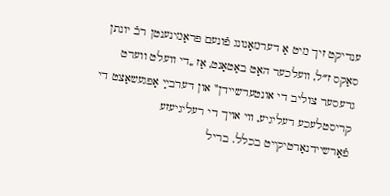ענדיקט זיך מיט אַ דערמאָנונג פֿונעם פּראָמינענטן רבֿ יונתן סאַקס ז״ל, וועלכער האָט באַטאָנט, אַז „די וועלט ווערט גרעסער צוליב די אונטערשיידן‟ און דערבײַ אָפּגעשאַצט די קריסטלעכע רעליגיע, ווי אויך די רעליגיעזע פֿאַרשיידנאַרטיקייט בכלל. בריל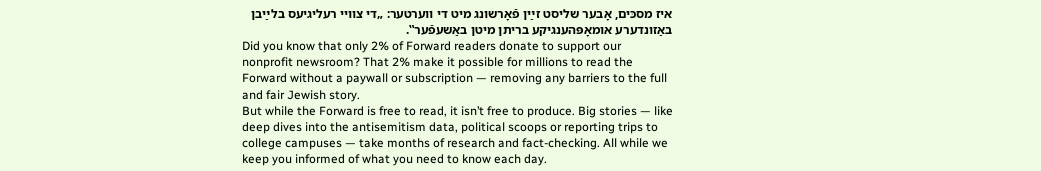איז מסכּים, אָבער שליסט זײַן פֿאָרשונג מיט די ווערטער: „די צוויי רעליגיעס בלײַבן באַזונדערע אומאָפּהענגיקע בריתן מיטן באַשעפֿער‟.
Did you know that only 2% of Forward readers donate to support our nonprofit newsroom? That 2% make it possible for millions to read the Forward without a paywall or subscription — removing any barriers to the full and fair Jewish story.
But while the Forward is free to read, it isn’t free to produce. Big stories — like deep dives into the antisemitism data, political scoops or reporting trips to college campuses — take months of research and fact-checking. All while we keep you informed of what you need to know each day.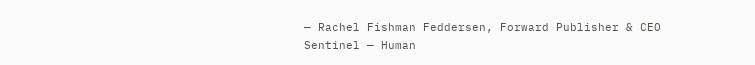— Rachel Fishman Feddersen, Forward Publisher & CEO
Sentinel — Human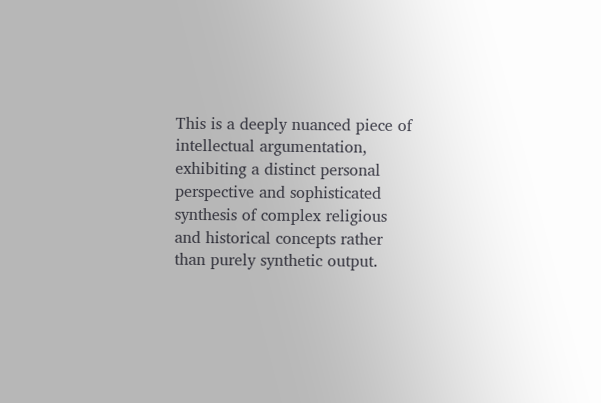This is a deeply nuanced piece of intellectual argumentation, exhibiting a distinct personal perspective and sophisticated synthesis of complex religious and historical concepts rather than purely synthetic output.